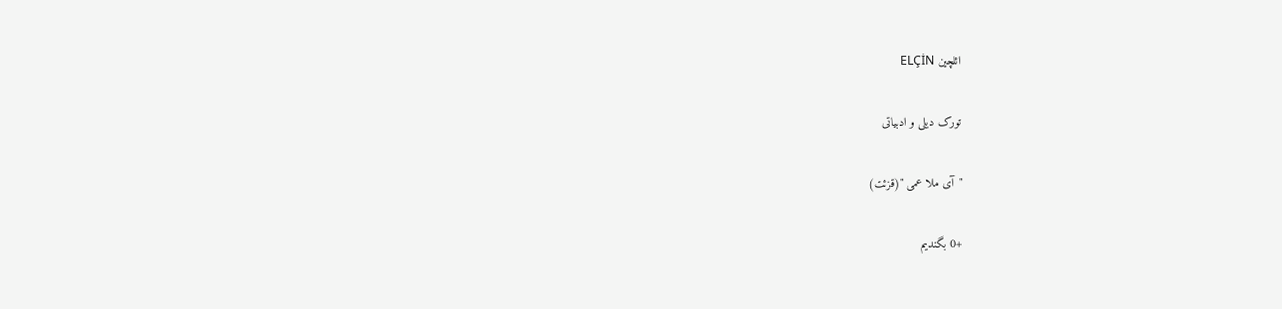ائلچین ELÇİN

تورک دیلی و ادبیاتی

"آی ملا عمی "(قزئت)

+0 بگندیم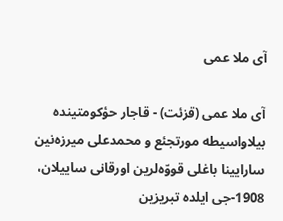آی ملا عمی

آی ملا عمی (قزئت) - قاجار حؤکومتینده بیلاواسیطه مورتجئع و محمدعلی میرزه‌نین سارایینا باغلی قووّه‌لرین اورقانی ساییلان، 1908-جی ایلده تبریزین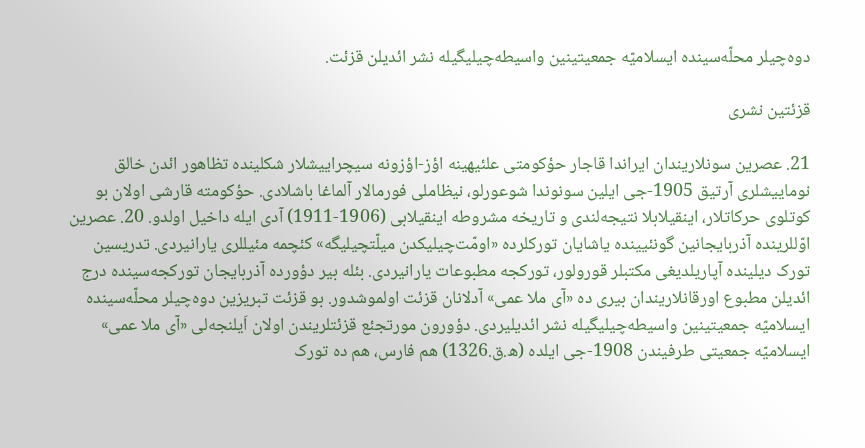دوه‌چیلر محلّه‌سینده ایسلامیّه جمعیتینین واسیطه‌چیلیگیله نشر ائدیلن قزئت.

قزئتین نشری

21. عصرین سونلاریندان ایراندا قاجار حؤکومتی علئیهینه اؤز-اؤزونه سیچراییشلار شکلینده تظاهور ائدن خالق نوماییشلری آرتیق 1905-جی ایلین سونوندا شوعورلو، نیظاملی فورمالار آلماغا باشلادی. حؤکومته قارشی اولان بو کوتلوی حرکاتلار، اینقیلابلا نتیجه‌لندی و تاریخه مشروطه اینقیلابی (1906-1911) آدی ایله داخیل اولدو. 20. عصرین اوّللرینده آذربایجانین گونئیینده یاشایان تورکلرده «اومّت‌چیلیکدن میلّتچیلیگه» کئچمه مئیللری یارانیردی. تدریسین تورک دیلینده آپاریلدیغی مکتبلر قورولور، تورکجه مطبوعات یارانیردی. بئله بیر دؤورده آذربایجان تورکجه‌سینده درج ائدیلن مطبوع اورقانلاریندان بیری ده «آی ملا عمی» آدلانان قزئت اولموشدور. بو قزئت تبریزین دوه‌چیلر محلّه‌سینده ایسلامیّه جمعیتینین واسیطه‌چیلیگیله نشر ائدیلیردی. دؤورون مورتجئع قزئتلریندن اولان اَیلنجه‌لی «آی ملا عمی» ایسلامیّه جمعیتی طرفیندن 1908-جی ایلده (ه.ق.1326) هم فارس، هم ده تورک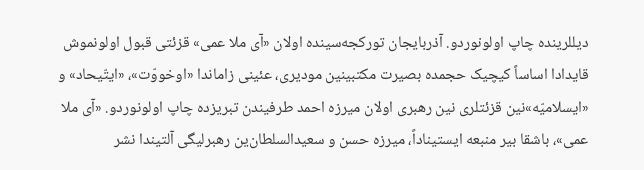دیللرینده چاپ اولونوردو. آذربایجان تورکجه‌سینده اولان «آی ملا عمی» قزئتی قبول اولونموش قایدادا اساساً کیچیک حجمده بصیرت مکتبینین مودیری، عئینی زاماندا «اوخووّت»، «ایتّیحاد» و «ایسلامیّه»نین قزئتلری نین رهبری اولان میرزه احمد طرفیندن تبریزده چاپ اولونوردو. «آی ملا عمی»، باشقا بیر منبعه ایستیناداً، میرزه حسن و سعیدالسلطان‌ین رهبرلیگی آلتیندا نشر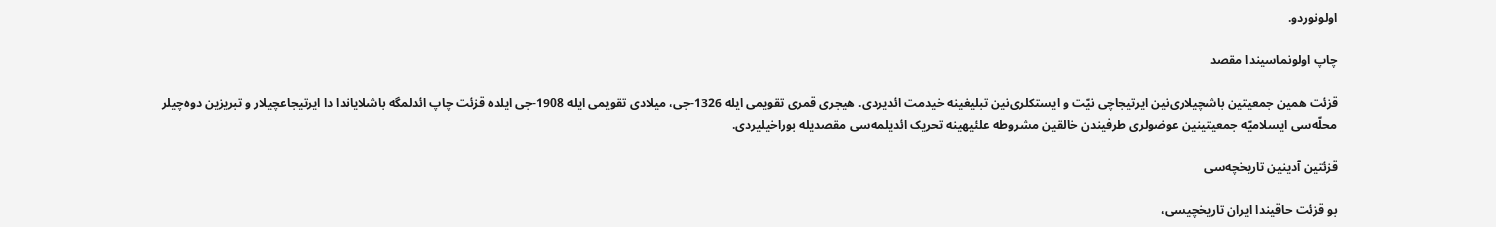اولونوردو.

چاپ اولونماسیندا مقصد

قزئت همین جمعیتین باشچیلاری‌نین ایرتیجاچی نیّت و ایستکلری‌نین تبلیغینه خیدمت ائدیردی. هیجری قمری تقویمی ایله 1326-جی، میلادی تقویمی ایله 1908-جی ایلده قزئت چاپ ائدلمگه باشلایاندا دا ایرتیجاعچیلار و تبریزین دوه‌چیلر محلّه‌سی ایسلامیّه جمعیتینین عوضولری طرفیندن خالقین مشروطه علئیهینه تحریک ائدیلمه‌سی مقصدیله بوراخیلیردی.

قزئتین آدینین تاریخچه‌سی

بو قزئت حاقیندا ایران تاریخچیسی،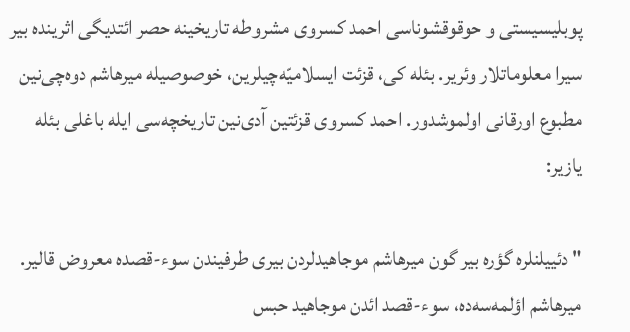پوبلیسیستی و حوقوقشوناسی احمد کسروی مشروطه تاریخینه حصر ائتدیگی اثرینده بیر سیرا معلوماتلار وئریر. بئله کی، قزئت ایسلامیّه‌چیلرین، خوصوصیله میرهاشم دوه‌چی‌نین مطبوع اورقانی اولموشدور. احمد کسروی قزئتین آدی‌نین تاریخچه‌سی ایله باغلی بئله یازیر:

" دئییلنلره گؤره بیر گون میرهاشم موجاهیدلردن بیری طرفیندن سوء-قصده معروض قالیر. میرهاشم اؤلمه‌سه‌ده، سوء-قصد ائدن موجاهید حبس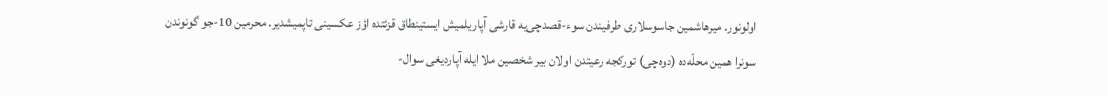اولونور. میرهاشمین جاسوسلاری طرفیندن سوء-قصدچی‌یه قارشی آپاریلمیش ایستینطاق قزئتده اؤز عکسینی تاپمیشدیر. محرمین 10-جو گونوندن سونرا همین محلّه‌ده (دوه‌چی) تورکجه رعیتدن اولان بیر شخصین ملا ایله آپاردیغی سوال-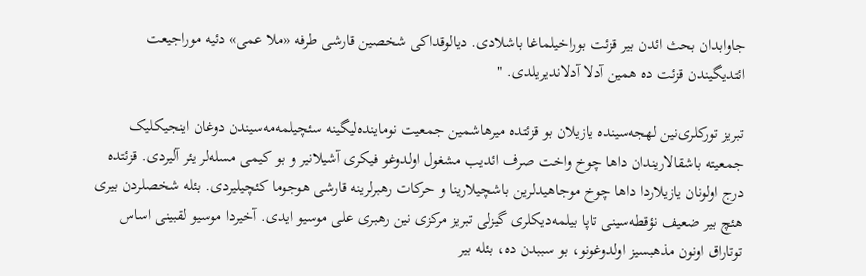جاوابدان بحث ائدن بیر قزئت بوراخیلماغا باشلادی. دیالوقداکی شخصین قارشی طرفه «ملا عمی» دئیه موراجیعت ائتدیگیندن قزئت ده همین آدلا آدلاندیریلدی. "

تبریز تورکلری‌نین لهجه‌سینده یازیلان بو قزئتده میرهاشمین جمعیت نوماینده‌لیگینه سئچیلمه‌مه‌سیندن دوغان اینجیکلیک جمعیته باشقالاریندان داها چوخ واخت صرف ائدیب مشغول اولدوغو فیکری آشیلانیر و بو کیمی مسله‌لر یئر آلیردی. قزئتده درج اولونان یازیلاردا داها چوخ موجاهیدلرین باشچیلارینا و حرکات رهبرلرینه قارشی هوجوما کئچیلیردی. بئله شخصلردن بیری هئچ بیر ضعیف نؤقطه‌سینی تاپا بیلمه‌دیکلری گیزلی تبریز مرکزی نین رهبری علی موسیو ایدی. آخیردا موسیو لقبینی اساس توتاراق اونون مذهبسیز اولدوغونو، بو سببدن ده، بئله بیر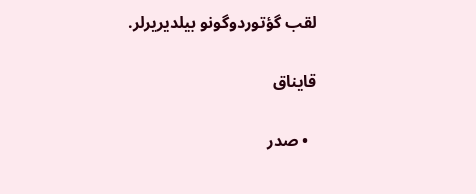لقب گؤتوردوگونو بیلدیریرلر.

قایناق

  • صدر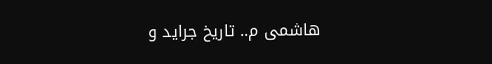هاشمی م.. تاریخ جراید و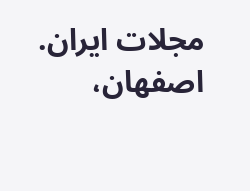مجلات ایران. اصفهان،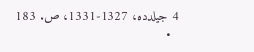4 جیلدده، 1327-1331، ص. 183
  •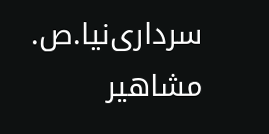سرداری‌نیا.ص. مشاهیر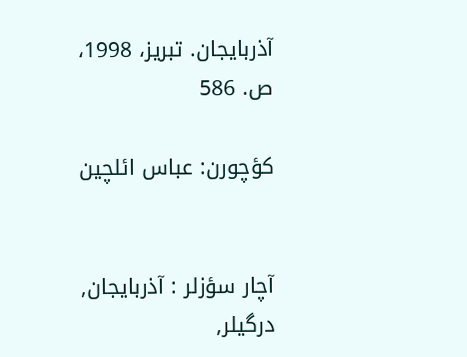آذربایجان. تبریز، 1998، ص. 586

کؤچورن: عباس ائلچین


آچار سؤزلر : آذربایجان, درگیلر,